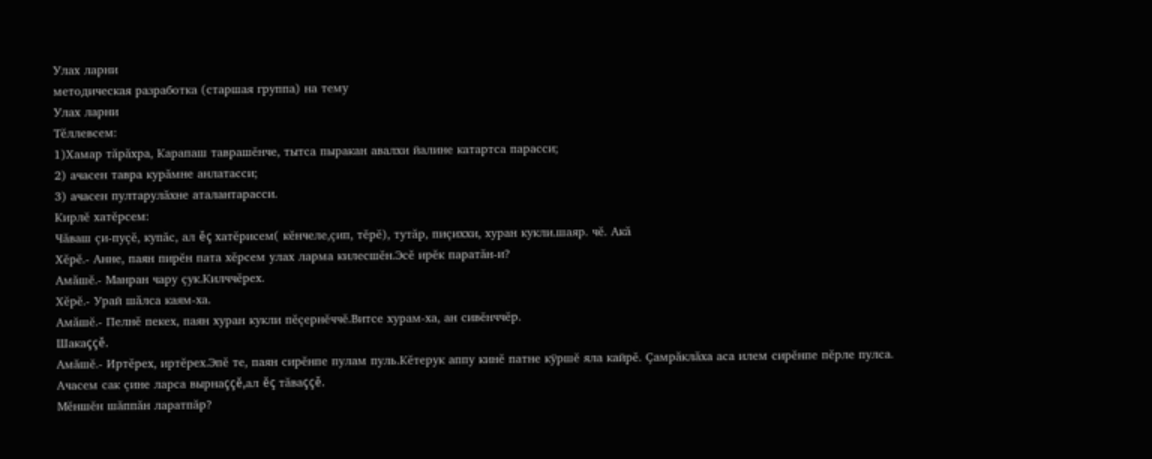Улах ларни
методическая разработка (старшая группа) на тему
Улах ларни
Тĕллевсем:
1)Хамар тăрăхра, Карапаш таврашĕнче, тытса пыракан авалхи йалине катартса парасси;
2) ачасен тавра курăмне анлатасси;
3) ачасен пултарулăхне аталантарасси.
Кирлĕ хатĕрсем:
Чăваш çи-пуçĕ, купăс, ал ĕç хатĕрисем( кĕнчеле,çип, тĕрĕ), тутăр, пиçиххи, хуран кукли.шаяр. чĕ. Акă
Хĕрĕ.- Анне, паян пирĕн пата хĕрсем улах ларма килесшĕн.Эсĕ ирĕк паратăн-и?
Амăшĕ.- Манран чару çук.Килччĕрех.
Хĕрĕ.- Урай шăлса каям-ха.
Амăшĕ.- Пелнĕ пекех, паян хуран кукли пĕçернĕччĕ.Витсе хурам-ха, ан сивĕнччĕр.
Шакаççĕ.
Амăшĕ.- Иртĕрех, иртĕрех.Эпĕ те, паян сирĕнпе пулам пуль.Кĕтерук аппу кинĕ патне кÿршĕ яла кайрĕ. Çамрăклăха аса илем сирĕнпе пĕрле пулса.
Ачасем сак çине ларса вырнаççĕ,ал ĕç тăваççĕ.
Мĕншĕн шăппăн ларатпăр?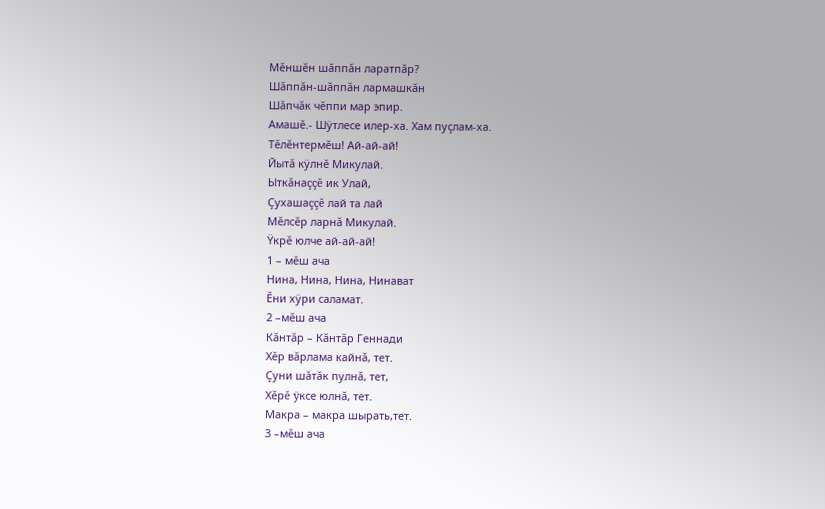Мĕншĕн шăппăн ларатпăр?
Шăппăн-шăппăн лармашкăн
Шăпчăк чĕппи мар эпир.
Амашĕ.- Шÿтлесе илер-ха. Хам пуçлам-ха.
Тĕлĕнтермĕш! Ай-ай-ай!
Йытă кÿлнĕ Микулай.
Ыткăнаççĕ ик Улай,
Çухашаççĕ лай та лай
Мĕлсĕр ларнă Микулай.
Ÿкрĕ юлче ай-ай-ай!
1 – мĕш ача
Нина, Нина, Нина, Нинават
Ĕни хÿри саламат.
2 –мĕш ача
Кăнтăр – Кăнтăр Геннади
Хĕр вăрлама кайнă, тет.
Çуни шăтăк пулнă, тет,
Хĕрĕ ÿксе юлнă, тет.
Макра – макра шырать,тет.
3 –мĕш ача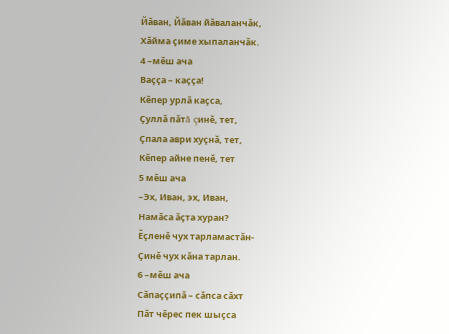Йăван, Йăван йăваланчăк,
Хăйма çиме хыпаланчăк.
4 –мĕш ача
Ваççа – каççа!
Кĕпер урлă каçса,
Çуллă пăтă çинĕ, тет,
Çпала аври хуçнă, тет,
Кĕпер айне пенĕ, тет
5 мĕш ача
–Эх, Иван, эх, Иван,
Намăса ăçта хуран?
Ĕçленĕ чух тарламастăн-
Çинĕ чух кăна тарлан.
6 –мĕш ача
Сăпаççипă – сăпса сăхт
Пăт чĕрес пек шыçса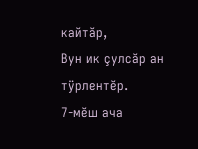кайтăр,
Вун ик çулсăр ан тÿрлентĕр.
7-мĕш ача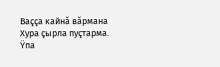Ваççа кайнă вăрмана
Хура çырла пуçтарма.
Ÿпа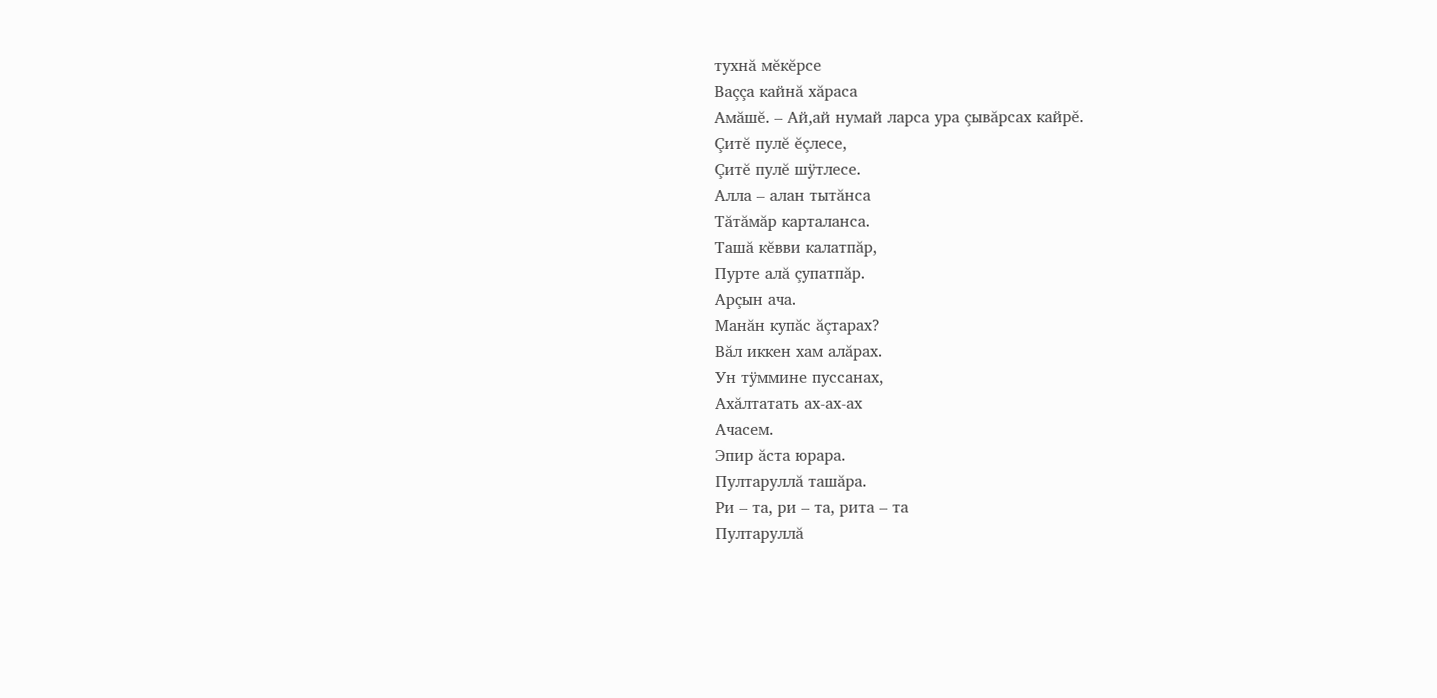тухнă мĕкĕрсе
Ваççа кайнă хăраса
Амăшĕ. – Ай,ай нумай ларса ура çывăрсах кайрĕ.
Çитĕ пулĕ ĕçлесе,
Çитĕ пулĕ шÿтлесе.
Алла – алан тытăнса
Тăтăмăр карталанса.
Ташă кĕвви калатпăр,
Пурте алă çупатпăр.
Арçын ача.
Манăн купăс ăçтарах?
Вăл иккен хам алăрах.
Ун тÿммине пуссанах,
Ахăлтатать ах-ах-ах
Ачасем.
Эпир ăста юрара.
Пултаруллă ташăра.
Ри – та, ри – та, рита – та
Пултаруллă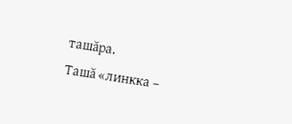ташăра.
Ташă «линкка –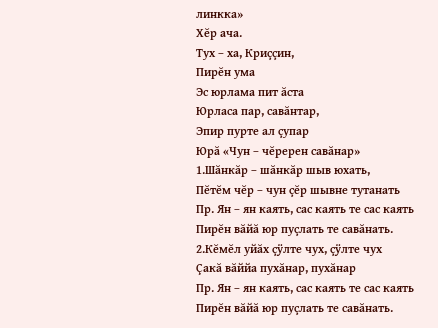линкка»
Хĕр ача.
Тух – ха, Криççин,
Пирĕн ума
Эс юрлама пит ăста
Юрласа пар, савăнтар,
Эпир пурте ал çупар
Юрă «Чун – чĕререн савăнар»
1.Шăнкăр – шăнкăр шыв юхать,
Пĕтĕм чĕр – чун çĕр шывне тутанать
Пр. Ян – ян каять, сас каять те сас каять
Пирĕн вăйă юр пуçлать те савăнать.
2.Кĕмĕл уйăх çÿлте чух, çÿлте чух
Çакă вăййа пухăнар, пухăнар
Пр. Ян – ян каять, сас каять те сас каять
Пирĕн вăйă юр пуçлать те савăнать.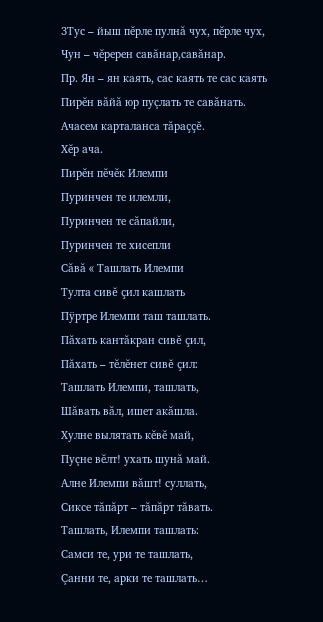3Тус – йыш пĕрле пулнă чух, пĕрле чух,
Чун – чĕререн савăнар,савăнар.
Пр. Ян – ян каять, сас каять те сас каять
Пирĕн вăйă юр пуçлать те савăнать.
Ачасем карталанса тăраççĕ.
Хĕр ача.
Пирĕн пĕчĕк Илемпи
Пуринчен те илемли,
Пуринчен те сăпайли,
Пуринчен те хисепли
Сăвă « Ташлать Илемпи
Тулта сивĕ çил кашлать
Пÿртре Илемпи таш ташлать.
Пăхать кантăкран сивĕ çил,
Пăхать – тĕлĕнет сивĕ çил:
Ташлать Илемпи, ташлать,
Шăвать вăл, ишет акăшла.
Хулне вылятать кĕвĕ май,
Пуçне вĕлт! ухать шунă май.
Алне Илемпи вăшт! суллать,
Сиксе тăпăрт – тăпăрт тăвать.
Ташлать, Илемпи ташлать:
Самси те, ури те ташлать,
Çанни те, арки те ташлать…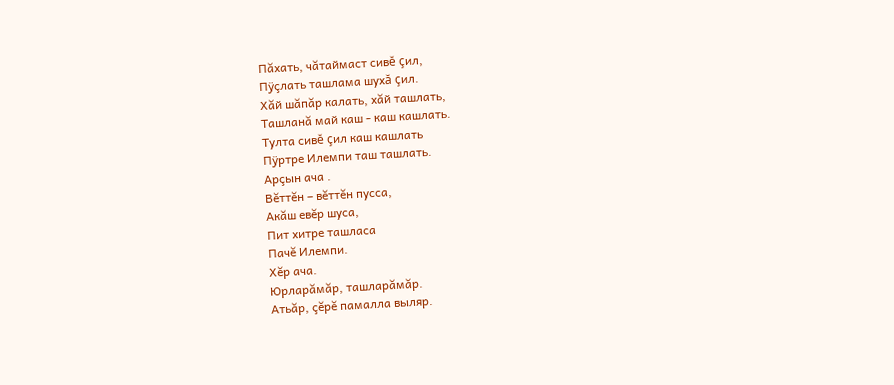Пăхать, чăтаймаст сивĕ çил,
Пÿçлать ташлама шухă çил.
Хăй шăпăр калать, хăй ташлать,
Ташланă май каш - каш кашлать.
Тулта сивĕ çил каш кашлать
Пÿртре Илемпи таш ташлать.
Арçын ача .
Вĕттĕн – вĕттĕн пусса,
Акăш евĕр шуса,
Пит хитре ташласа
Пачĕ Илемпи.
Хĕр ача.
Юрларăмăр, ташларăмăр.
Атьăр, çĕрĕ памалла выляр.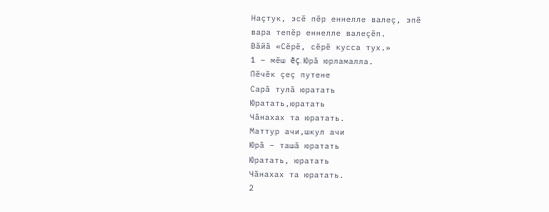Наçтук, эсĕ пĕр еннелле валеç, эпĕ
вара тепĕр еннелле валеçĕп.
Вăйă «Сĕрĕ, сĕрĕ кусса тух.»
1 – мĕш ĕç. Юрă юрламалла.
Пĕчĕк çеç путене
Сарă тулă юратать
Юратать,юратать
Чăнахах та юратать.
Маттур ачи,шкул ачи
Юрă – ташă юратать
Юратать, юратать
Чăнахах та юратать.
2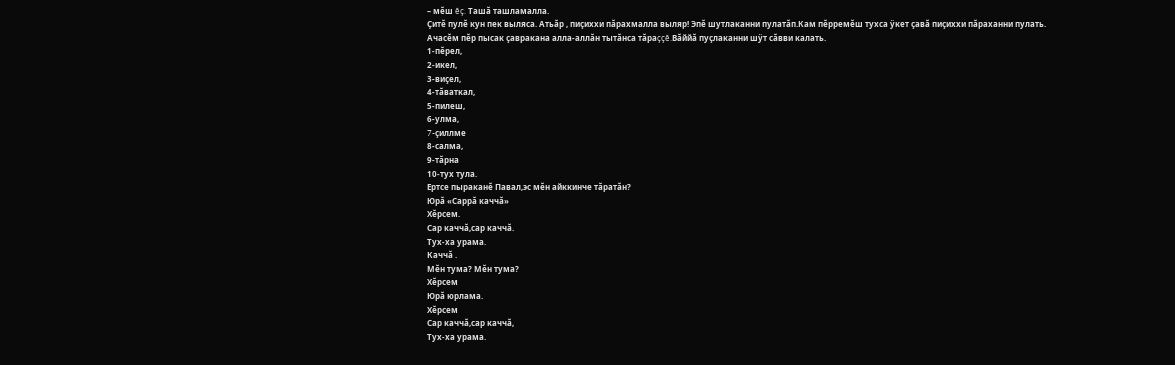– мĕш ĕç. Ташă ташламалла.
Çитĕ пулĕ кун пек выляса. Атьăр , пиçиххи пăрахмалла выляр! Эпĕ шутлаканни пулатăп.Кам пĕрремĕш тухса ÿкет çавă пиçиххи пăраханни пулать.
Ачасĕм пĕр пысак çавракана алла-аллăн тытăнса тăраççĕ.Вăййă пуçлаканни шÿт сăвви калать.
1-пĕрел,
2-икел,
3-виçел,
4-тăваткал,
5-пилеш,
6-улма,
7-çиллме
8-салма,
9-тăрна
10-тух тула.
Ертсе пыраканĕ Павал,эс мĕн айккинче тăратăн?
Юрă «Саррă каччă»
Хĕрсем.
Сар каччă,сар каччă.
Тух-ха урама.
Каччă .
Мĕн тума? Мĕн тума?
Хĕрсем
Юрă юрлама.
Хĕрсем
Сар каччă,сар каччă,
Тух-ха урама.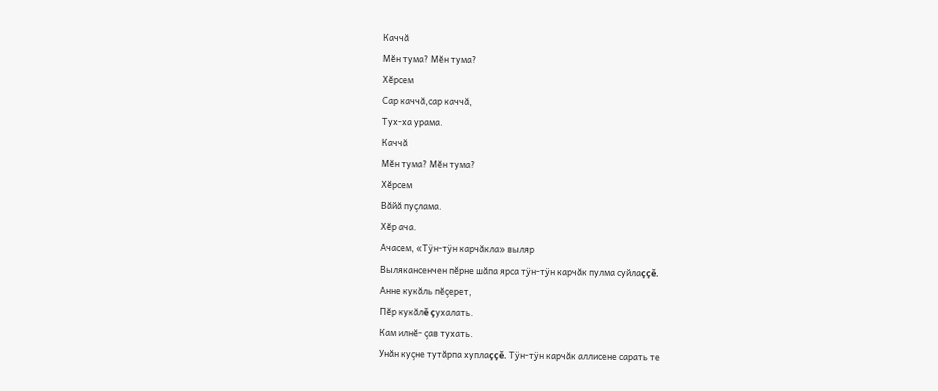Каччă
Мĕн тума? Мĕн тума?
Хĕрсем
Сар каччă,сар каччă,
Тух-ха урама.
Каччă
Мĕн тума? Мĕн тума?
Хĕрсем
Вăйă пуçлама.
Хĕр ача.
Ачасем, «Тÿн-тÿн карчăкла» выляр
Вылякансенчен пĕрне шăпа ярса тÿн-тÿн карчăк пулма суйлаççĕ.
Анне кукăль пĕçерет,
Пĕр кукăлĕ çухалать.
Кам илнĕ- çав тухать.
Унăн куçне тутăрпа хуплаççĕ. Тÿн-тÿн карчăк аллисене сарать те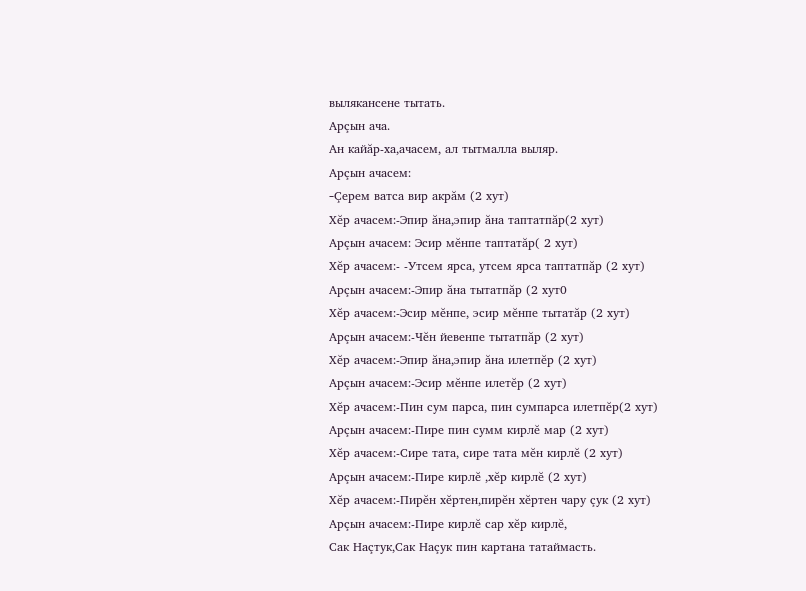вылякансене тытать.
Арçын ача.
Ан кайăр-ха,ачасем, ал тытмалла выляр.
Арçын ачасем:
-Çерем ватса вир акрăм (2 хут)
Хĕр ачасем:-Эпир ăна,эпир ăна таптатпăр(2 хут)
Арçын ачасем: Эсир мĕнпе таптатăр( 2 хут)
Хĕр ачасем:- -Утсем ярса, утсем ярса таптатпăр (2 хут)
Арçын ачасем:-Эпир ăна тытатпăр (2 хут0
Хĕр ачасем:-Эсир мĕнпе, эсир мĕнпе тытатăр (2 хут)
Арçын ачасем:-Чĕн йевенпе тытатпăр (2 хут)
Хĕр ачасем:-Эпир ăна,эпир ăна илетпĕр (2 хут)
Арçын ачасем:-Эсир мĕнпе илетĕр (2 хут)
Хĕр ачасем:-Пин сум парса, пин сумпарса илетпĕр(2 хут)
Арçын ачасем:-Пире пин сумм кирлĕ мар (2 хут)
Хĕр ачасем:-Сире тата, сире тата мĕн кирлĕ (2 хут)
Арçын ачасем:-Пире кирлĕ ,хĕр кирлĕ (2 хут)
Хĕр ачасем:-Пирĕн хĕртен,пирĕн хĕртен чару çук (2 хут)
Арçын ачасем:-Пире кирлĕ сар хĕр кирлĕ,
Сак Наçтук,Сак Наçук пин картана татаймасть.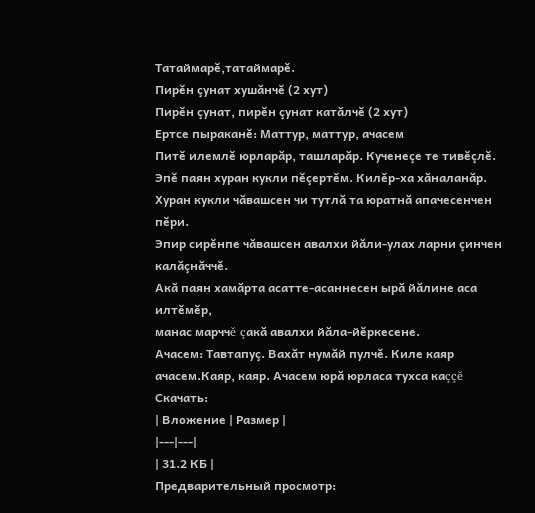Татаймарĕ,татаймарĕ.
Пирĕн çунат хушăнчĕ (2 хут)
Пирĕн çунат, пирĕн çунат катăлчĕ (2 хут)
Ертсе пыраканĕ: Маттур, маттур, ачасем
Питĕ илемлĕ юрларăр, ташларăр. Кученеçе те тивĕçлĕ.
Эпĕ паян хуран кукли пĕçертĕм. Килĕр-ха хăналанăр.
Хуран кукли чăвашсен чи тутлă та юратнă апачесенчен пĕри.
Эпир сирĕнпе чăвашсен авалхи йăли-улах ларни çинчен калăçнăччĕ.
Акă паян хамăрта асатте-асаннесен ырă йăлине аса илтĕмĕр,
манас марччĕ çакă авалхи йăла-йĕркесене.
Ачасем: Тавтапуç. Вахăт нумăй пулчĕ. Киле каяр ачасем.Каяр, каяр. Ачасем юрă юрласа тухса каççĕ
Скачать:
| Вложение | Размер |
|---|---|
| 31.2 КБ |
Предварительный просмотр: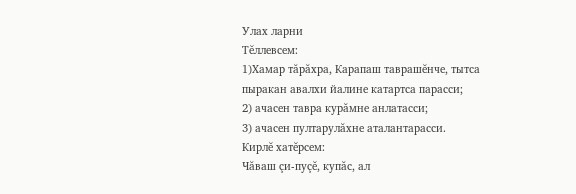Улах ларни
Тĕллевсем:
1)Хамар тăрăхра, Карапаш таврашĕнче, тытса пыракан авалхи йалине катартса парасси;
2) ачасен тавра курăмне анлатасси;
3) ачасен пултарулăхне аталантарасси.
Кирлĕ хатĕрсем:
Чăваш çи-пуçĕ, купăс, ал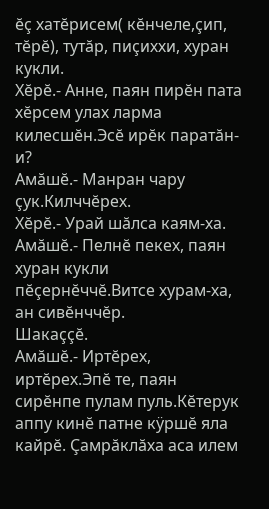ĕç хатĕрисем( кĕнчеле,çип, тĕрĕ), тутăр, пиçиххи, хуран кукли.
Хĕрĕ.- Анне, паян пирĕн пата хĕрсем улах ларма килесшĕн.Эсĕ ирĕк паратăн-и?
Амăшĕ.- Манран чару çук.Килччĕрех.
Хĕрĕ.- Урай шăлса каям-ха.
Амăшĕ.- Пелнĕ пекех, паян хуран кукли пĕçернĕччĕ.Витсе хурам-ха, ан сивĕнччĕр.
Шакаççĕ.
Амăшĕ.- Иртĕрех, иртĕрех.Эпĕ те, паян сирĕнпе пулам пуль.Кĕтерук аппу кинĕ патне кÿршĕ яла кайрĕ. Çамрăклăха аса илем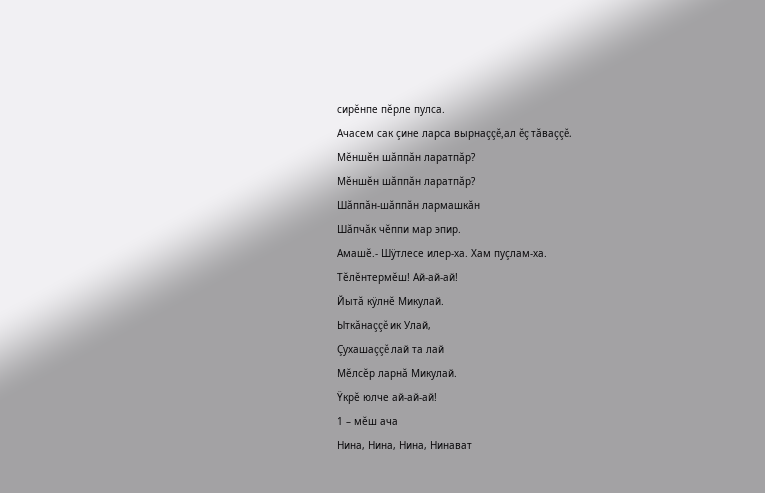сирĕнпе пĕрле пулса.
Ачасем сак çине ларса вырнаççĕ,ал ĕç тăваççĕ.
Мĕншĕн шăппăн ларатпăр?
Мĕншĕн шăппăн ларатпăр?
Шăппăн-шăппăн лармашкăн
Шăпчăк чĕппи мар эпир.
Амашĕ.- Шÿтлесе илер-ха. Хам пуçлам-ха.
Тĕлĕнтермĕш! Ай-ай-ай!
Йытă кÿлнĕ Микулай.
Ыткăнаççĕ ик Улай,
Çухашаççĕ лай та лай
Мĕлсĕр ларнă Микулай.
Ÿкрĕ юлче ай-ай-ай!
1 – мĕш ача
Нина, Нина, Нина, Нинават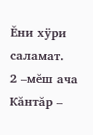Ĕни хÿри саламат.
2 –мĕш ача
Кăнтăр –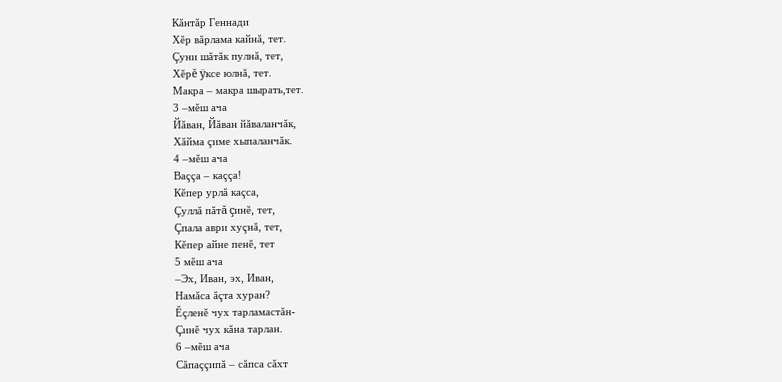Кăнтăр Геннади
Хĕр вăрлама кайнă, тет.
Çуни шăтăк пулнă, тет,
Хĕрĕ ÿксе юлнă, тет.
Макра – макра шырать,тет.
3 –мĕш ача
Йăван, Йăван йăваланчăк,
Хăйма çиме хыпаланчăк.
4 –мĕш ача
Ваççа – каççа!
Кĕпер урлă каçса,
Çуллă пăтă çинĕ, тет,
Çпала аври хуçнă, тет,
Кĕпер айне пенĕ, тет
5 мĕш ача
–Эх, Иван, эх, Иван,
Намăса ăçта хуран?
Ĕçленĕ чух тарламастăн-
Çинĕ чух кăна тарлан.
6 –мĕш ача
Сăпаççипă – сăпса сăхт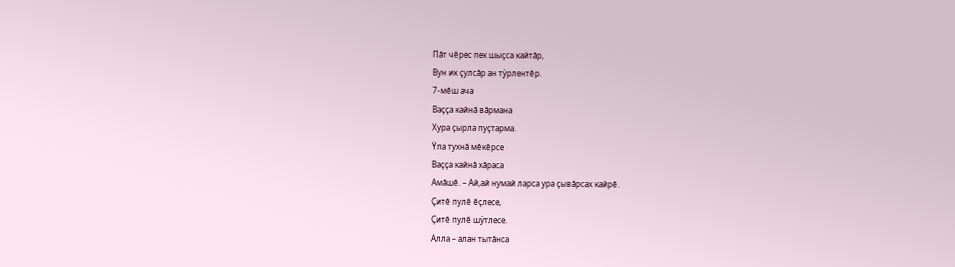Пăт чĕрес пек шыçса кайтăр,
Вун ик çулсăр ан тÿрлентĕр.
7-мĕш ача
Ваççа кайнă вăрмана
Хура çырла пуçтарма.
Ÿпа тухнă мĕкĕрсе
Ваççа кайнă хăраса
Амăшĕ. – Ай,ай нумай ларса ура çывăрсах кайрĕ.
Çитĕ пулĕ ĕçлесе,
Çитĕ пулĕ шÿтлесе.
Алла – алан тытăнса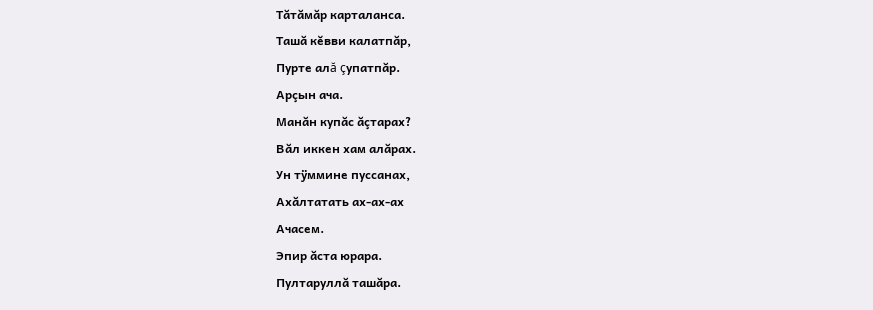Тăтăмăр карталанса.
Ташă кĕвви калатпăр,
Пурте алă çупатпăр.
Арçын ача.
Манăн купăс ăçтарах?
Вăл иккен хам алăрах.
Ун тÿммине пуссанах,
Ахăлтатать ах-ах-ах
Ачасем.
Эпир ăста юрара.
Пултаруллă ташăра.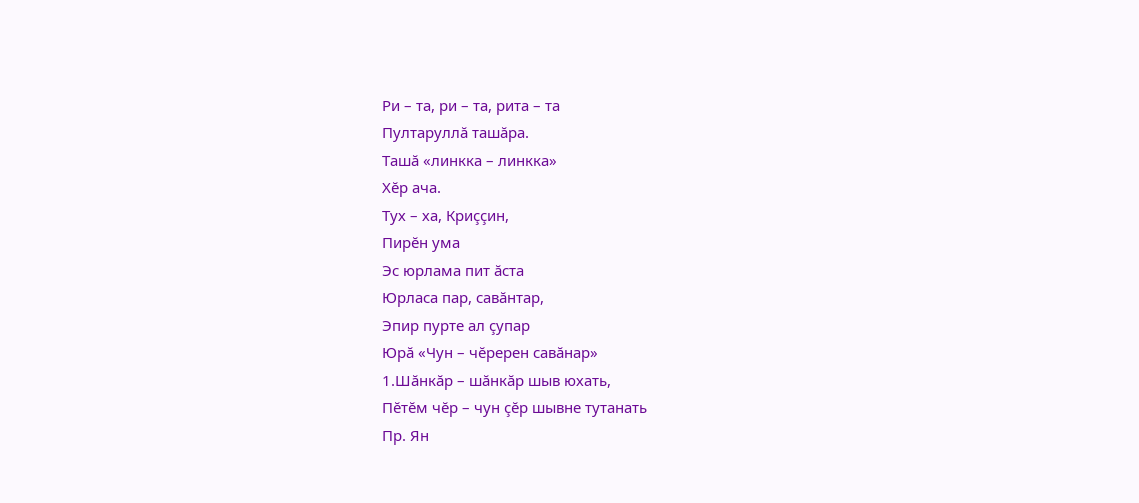Ри – та, ри – та, рита – та
Пултаруллă ташăра.
Ташă «линкка – линкка»
Хĕр ача.
Тух – ха, Криççин,
Пирĕн ума
Эс юрлама пит ăста
Юрласа пар, савăнтар,
Эпир пурте ал çупар
Юрă «Чун – чĕререн савăнар»
1.Шăнкăр – шăнкăр шыв юхать,
Пĕтĕм чĕр – чун çĕр шывне тутанать
Пр. Ян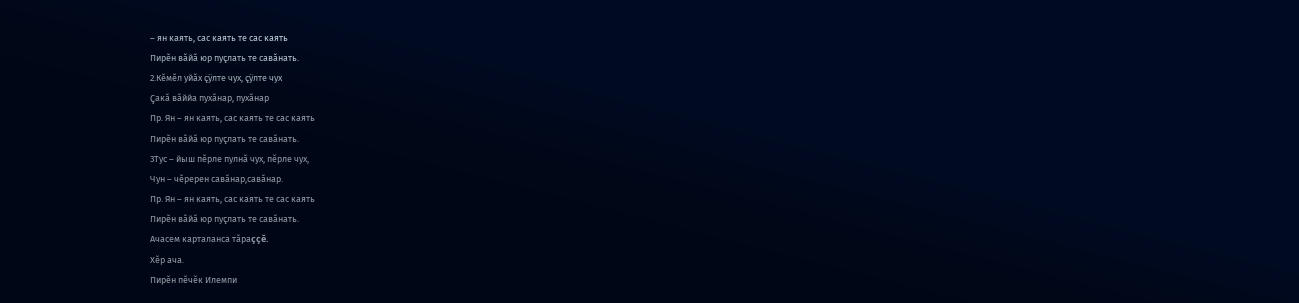– ян каять, сас каять те сас каять
Пирĕн вăйă юр пуçлать те савăнать.
2.Кĕмĕл уйăх çÿлте чух, çÿлте чух
Çакă вăййа пухăнар, пухăнар
Пр. Ян – ян каять, сас каять те сас каять
Пирĕн вăйă юр пуçлать те савăнать.
3Тус – йыш пĕрле пулнă чух, пĕрле чух,
Чун – чĕререн савăнар,савăнар.
Пр. Ян – ян каять, сас каять те сас каять
Пирĕн вăйă юр пуçлать те савăнать.
Ачасем карталанса тăраççĕ.
Хĕр ача.
Пирĕн пĕчĕк Илемпи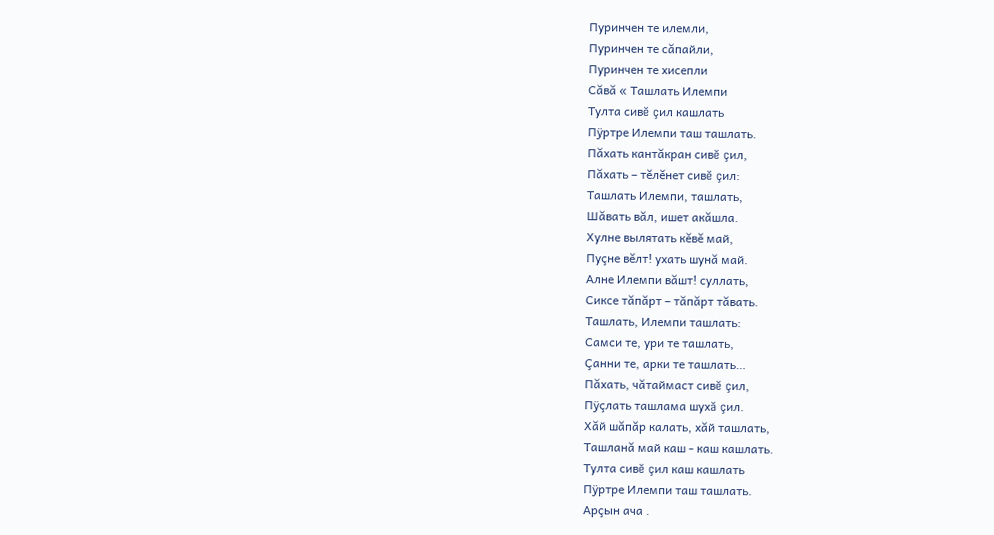Пуринчен те илемли,
Пуринчен те сăпайли,
Пуринчен те хисепли
Сăвă « Ташлать Илемпи
Тулта сивĕ çил кашлать
Пÿртре Илемпи таш ташлать.
Пăхать кантăкран сивĕ çил,
Пăхать – тĕлĕнет сивĕ çил:
Ташлать Илемпи, ташлать,
Шăвать вăл, ишет акăшла.
Хулне вылятать кĕвĕ май,
Пуçне вĕлт! ухать шунă май.
Алне Илемпи вăшт! суллать,
Сиксе тăпăрт – тăпăрт тăвать.
Ташлать, Илемпи ташлать:
Самси те, ури те ташлать,
Çанни те, арки те ташлать…
Пăхать, чăтаймаст сивĕ çил,
Пÿçлать ташлама шухă çил.
Хăй шăпăр калать, хăй ташлать,
Ташланă май каш - каш кашлать.
Тулта сивĕ çил каш кашлать
Пÿртре Илемпи таш ташлать.
Арçын ача .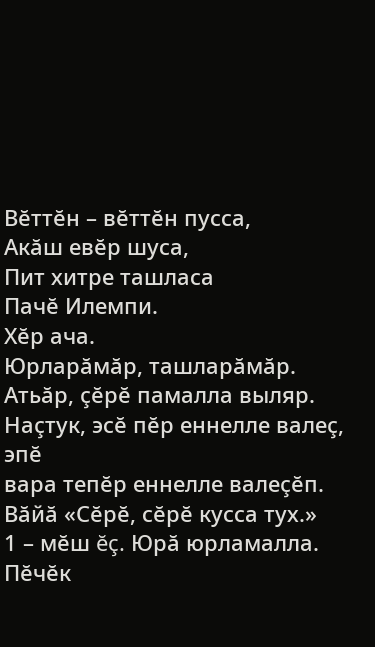Вĕттĕн – вĕттĕн пусса,
Акăш евĕр шуса,
Пит хитре ташласа
Пачĕ Илемпи.
Хĕр ача.
Юрларăмăр, ташларăмăр.
Атьăр, çĕрĕ памалла выляр.
Наçтук, эсĕ пĕр еннелле валеç, эпĕ
вара тепĕр еннелле валеçĕп.
Вăйă «Сĕрĕ, сĕрĕ кусса тух.»
1 – мĕш ĕç. Юрă юрламалла.
Пĕчĕк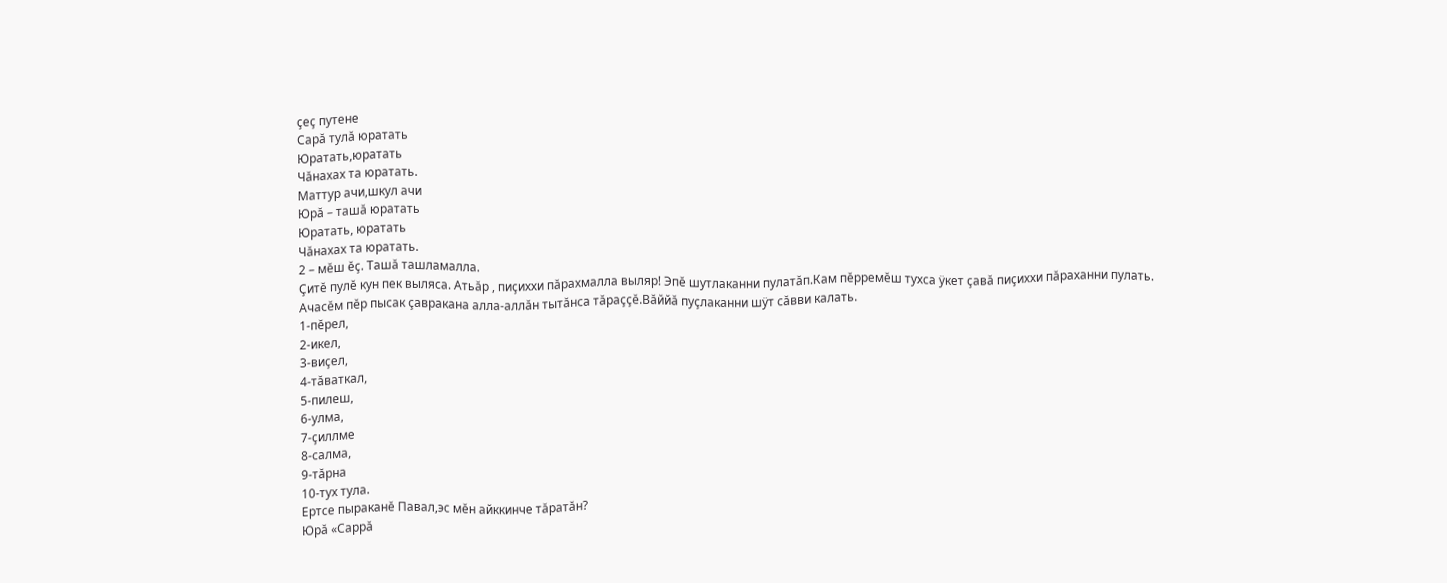çеç путене
Сарă тулă юратать
Юратать,юратать
Чăнахах та юратать.
Маттур ачи,шкул ачи
Юрă – ташă юратать
Юратать, юратать
Чăнахах та юратать.
2 – мĕш ĕç. Ташă ташламалла.
Çитĕ пулĕ кун пек выляса. Атьăр , пиçиххи пăрахмалла выляр! Эпĕ шутлаканни пулатăп.Кам пĕрремĕш тухса ÿкет çавă пиçиххи пăраханни пулать.
Ачасĕм пĕр пысак çавракана алла-аллăн тытăнса тăраççĕ.Вăййă пуçлаканни шÿт сăвви калать.
1-пĕрел,
2-икел,
3-виçел,
4-тăваткал,
5-пилеш,
6-улма,
7-çиллме
8-салма,
9-тăрна
10-тух тула.
Ертсе пыраканĕ Павал,эс мĕн айккинче тăратăн?
Юрă «Саррă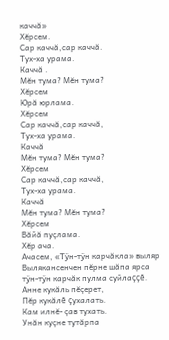каччă»
Хĕрсем.
Сар каччă,сар каччă.
Тух-ха урама.
Каччă .
Мĕн тума? Мĕн тума?
Хĕрсем
Юрă юрлама.
Хĕрсем
Сар каччă,сар каччă,
Тух-ха урама.
Каччă
Мĕн тума? Мĕн тума?
Хĕрсем
Сар каччă,сар каччă,
Тух-ха урама.
Каччă
Мĕн тума? Мĕн тума?
Хĕрсем
Вăйă пуçлама.
Хĕр ача.
Ачасем, «Тÿн-тÿн карчăкла» выляр
Вылякансенчен пĕрне шăпа ярса тÿн-тÿн карчăк пулма суйлаççĕ.
Анне кукăль пĕçерет,
Пĕр кукăлĕ çухалать.
Кам илнĕ- çав тухать.
Унăн куçне тутăрпа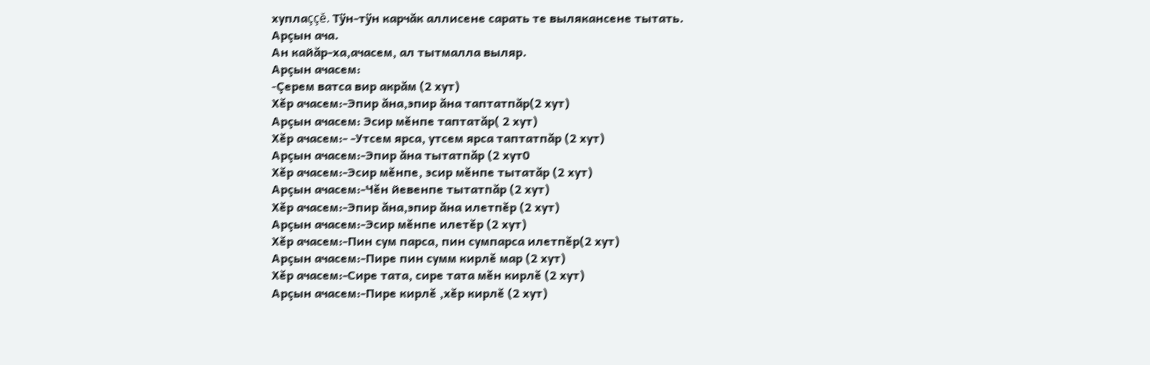хуплаççĕ. Тÿн-тÿн карчăк аллисене сарать те вылякансене тытать.
Арçын ача.
Ан кайăр-ха,ачасем, ал тытмалла выляр.
Арçын ачасем:
-Çерем ватса вир акрăм (2 хут)
Хĕр ачасем:-Эпир ăна,эпир ăна таптатпăр(2 хут)
Арçын ачасем: Эсир мĕнпе таптатăр( 2 хут)
Хĕр ачасем:- -Утсем ярса, утсем ярса таптатпăр (2 хут)
Арçын ачасем:-Эпир ăна тытатпăр (2 хут0
Хĕр ачасем:-Эсир мĕнпе, эсир мĕнпе тытатăр (2 хут)
Арçын ачасем:-Чĕн йевенпе тытатпăр (2 хут)
Хĕр ачасем:-Эпир ăна,эпир ăна илетпĕр (2 хут)
Арçын ачасем:-Эсир мĕнпе илетĕр (2 хут)
Хĕр ачасем:-Пин сум парса, пин сумпарса илетпĕр(2 хут)
Арçын ачасем:-Пире пин сумм кирлĕ мар (2 хут)
Хĕр ачасем:-Сире тата, сире тата мĕн кирлĕ (2 хут)
Арçын ачасем:-Пире кирлĕ ,хĕр кирлĕ (2 хут)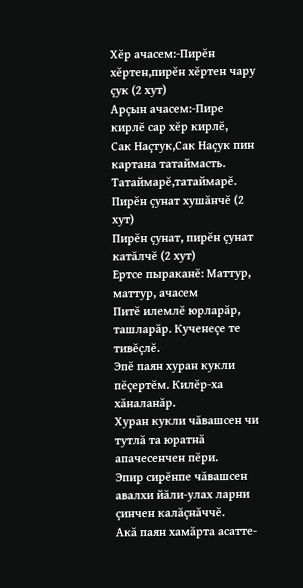Хĕр ачасем:-Пирĕн хĕртен,пирĕн хĕртен чару çук (2 хут)
Арçын ачасем:-Пире кирлĕ сар хĕр кирлĕ,
Сак Наçтук,Сак Наçук пин картана татаймасть.
Татаймарĕ,татаймарĕ.
Пирĕн çунат хушăнчĕ (2 хут)
Пирĕн çунат, пирĕн çунат катăлчĕ (2 хут)
Ертсе пыраканĕ: Маттур, маттур, ачасем
Питĕ илемлĕ юрларăр, ташларăр. Кученеçе те тивĕçлĕ.
Эпĕ паян хуран кукли пĕçертĕм. Килĕр-ха хăналанăр.
Хуран кукли чăвашсен чи тутлă та юратнă апачесенчен пĕри.
Эпир сирĕнпе чăвашсен авалхи йăли-улах ларни çинчен калăçнăччĕ.
Акă паян хамăрта асатте-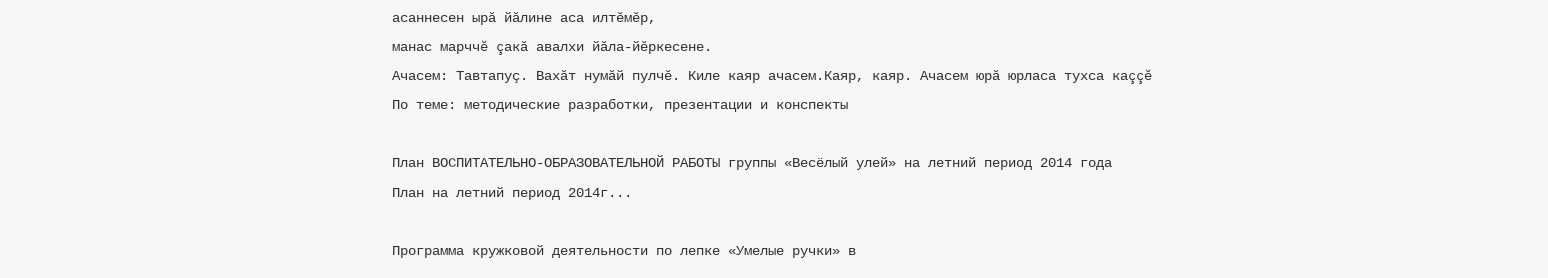асаннесен ырă йăлине аса илтĕмĕр,
манас марччĕ çакă авалхи йăла-йĕркесене.
Ачасем: Тавтапуç. Вахăт нумăй пулчĕ. Киле каяр ачасем.Каяр, каяр. Ачасем юрă юрласа тухса каççĕ
По теме: методические разработки, презентации и конспекты

План ВОСПИТАТЕЛЬНО-ОБРАЗОВАТЕЛЬНОЙ РАБОТЫ группы «Весёлый улей» на летний период 2014 года
План на летний период 2014г...

Программа кружковой деятельности по лепке «Умелые ручки» в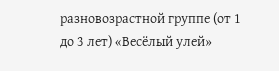разновозрастной группе (от 1 до 3 лет) «Весёлый улей»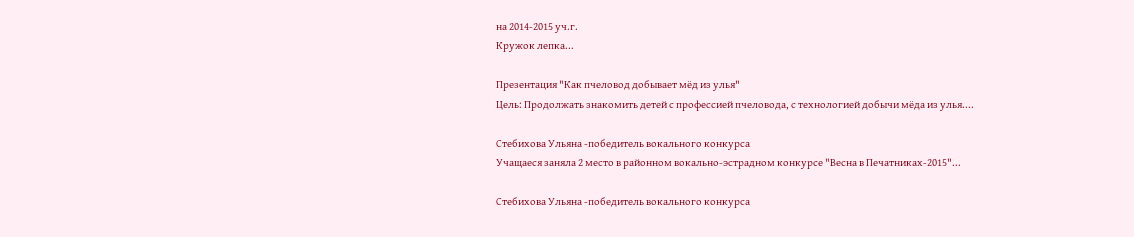на 2014-2015 уч.г.
Кружок лепка...

Презентация "Как пчеловод добывает мёд из улья"
Цель: Продолжать знакомить детей с профессией пчеловода, с технологией добычи мёда из улья....

Стебихова Ульяна -победитель вокального конкурса
Учащаеся заняла 2 место в районном вокально-эстрадном конкурсе "Весна в Печатниках-2015"...

Стебихова Ульяна -победитель вокального конкурса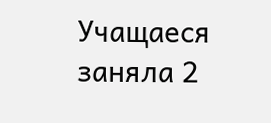Учащаеся заняла 2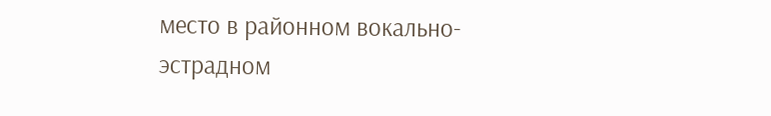место в районном вокально-эстрадном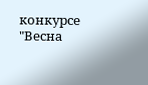конкурсе "Весна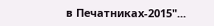в Печатниках-2015"...